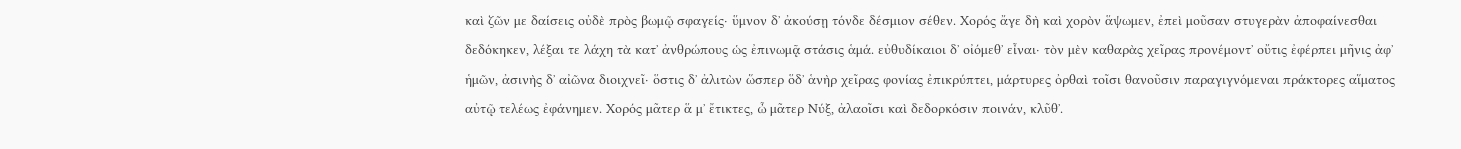καὶ ζῶν με δαίσεις οὐδὲ πρὸς βωμῷ σφαγείς· ὕμνον δʼ ἀκούσῃ τόνδε δέσμιον σέθεν. Χορός ἄγε δὴ καὶ χορὸν ἅψωμεν, ἐπεὶ μοῦσαν στυγερὰν ἀποφαίνεσθαι δεδόκηκεν, λέξαι τε λάχη τὰ κατʼ ἀνθρώπους ὡς ἐπινωμᾷ στάσις ἁμά. εὐθυδίκαιοι δʼ οἰόμεθʼ εἶναι· τὸν μὲν καθαρὰς χεῖρας προνέμοντʼ οὔτις ἐφέρπει μῆνις ἀφʼ ἡμῶν, ἀσινὴς δʼ αἰῶνα διοιχνεῖ· ὅστις δʼ ἀλιτὼν ὥσπερ ὅδʼ ἁνὴρ χεῖρας φονίας ἐπικρύπτει, μάρτυρες ὀρθαὶ τοῖσι θανοῦσιν παραγιγνόμεναι πράκτορες αἵματος αὐτῷ τελέως ἐφάνημεν. Χορός μᾶτερ ἅ μʼ ἔτικτες, ὦ μᾶτερ Νύξ, ἀλαοῖσι καὶ δεδορκόσιν ποινάν, κλῦθʼ.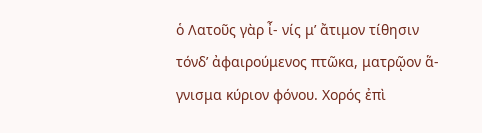ὁ Λατοῦς γὰρ ἶ- νίς μʼ ἄτιμον τίθησιν τόνδʼ ἀφαιρούμενος πτῶκα, ματρῷον ἅ- γνισμα κύριον φόνου. Χορός ἐπὶ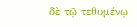δὲ τῷ τεθυμένῳ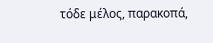τόδε μέλος, παρακοπά,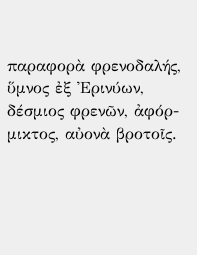παραφορὰ φρενοδαλής, ὕμνος ἐξ Ἐρινύων, δέσμιος φρενῶν, ἀφόρ- μικτος, αὐονὰ βροτοῖς.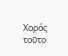Χορός τοῦτο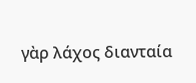γὰρ λάχος διανταία